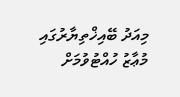މިއަދު ބޭއިޚްތިޔާރުގައި މުޢާޒު ހުއްޓުވުމަށް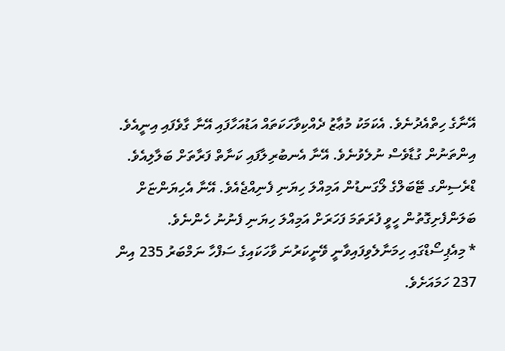އޭނާގެ ހިތްއެދުނެވެ. އެކަމަކު މުޢާޒު ދެއްކިވާހަކަތައް އަޑުއަހާފައި އޭނާ ގާވެފައި އިނީއެވެ. އިންތަނުން ގުޑާވެސް ނުލެވުނެވެ. އޭނާ އެނބުރިލާފައި ކަނާތް ފަރާތަށް ބަލާލިއެވެ. ޑްރެސިންގ ޓޭބަލްގެ ލޯގަނޑުން އަމިއްލަ ހިޔަނި ފެނިއްޖެއެވެ. އޭނާ އެހިޔަންޏަށް ބަލަންފެށިގޮތުން ހީވީ ފުރަތަމަ ފަހަރަށް އަމިއްލަ ހިޔަނި ފެނުނު ހެންނެވެ.
* މިއެޕިސޯޑްގައި ހިމަނާލެވިފައިވާނީ ވޭނީކަރުނަ ވާހަކައިގެ ސަފްހާ ނަމްބަރު 235 އިން 237 ހަމައަށެވެ.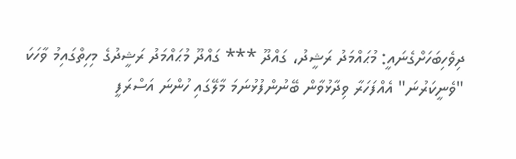ދިވެހިބަހަށްގެނައީ: މުޙައްމަދު ރަޝީދު، ގައްދޫ *** ގައްދޫ މުޙައްމަދު ރަޝީދުގެ މިހިތްގައިމު ވާހަކަ "ވެނީކަރުނަ" އެއްފަހަރާ ވިދާޅުވާން ބޭނުންފުޅުނަމަ މާލޭގައި ހުންނަ އަސްރަފީ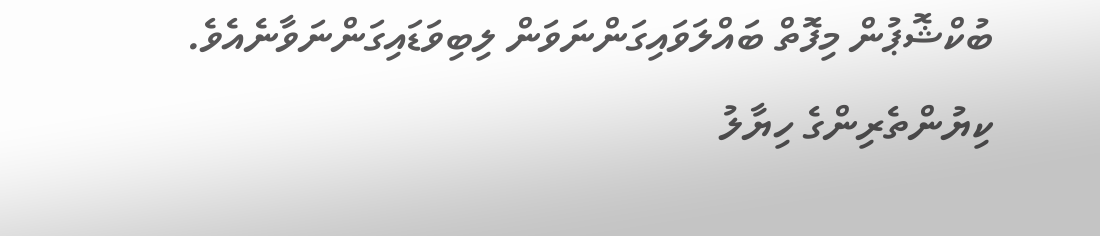ބުކްޝޮޕުން މިފޮތް ބައްލަވައިގަންނަވަން ލިބިވަޑައިގަންނަވާނެއެވެ.
ކިޔުންތެރިންގެ ހިޔާލު